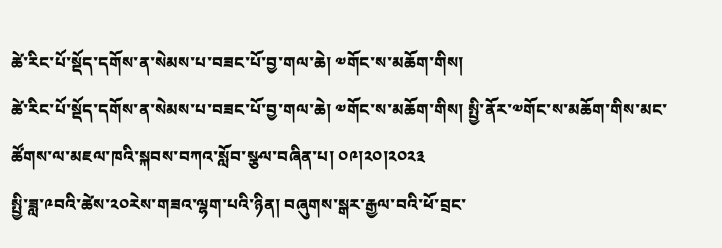ཚེ་རིང་པོ་སྡོད་དགོས་ན་སེམས་པ་བཟང་པོ་བྱ་གལ་ཆེ། ༧གོང་ས་མཆོག་གིས།
ཚེ་རིང་པོ་སྡོད་དགོས་ན་སེམས་པ་བཟང་པོ་བྱ་གལ་ཆེ། ༧གོང་ས་མཆོག་གིས། སྤྱི་ནོར་༧གོང་ས་མཆོག་གིས་མང་ཚོགས་ལ་མཇལ་ཁའི་སྐབས་བཀའ་སློབ་སྩལ་བཞིན་པ། ༠༩།༢༠།༢༠༢༣
སྤྱི་ཟླ་༩བའི་ཚེས་༢༠རེས་གཟའ་ལྷག་པའི་ཉིན། བཞུགས་སྒར་རྒྱལ་བའི་ཕོ་བྲང་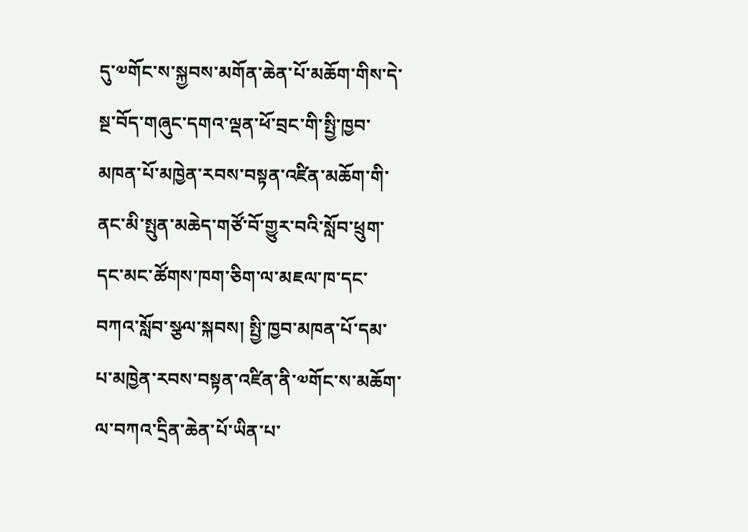དུ་༧གོང་ས་སྐྱབས་མགོན་ཆེན་པོ་མཆོག་གིས་དེ་སྔ་བོད་གཞུང་དགའ་ལྡན་ཕོ་བྲང་གི་སྤྱི་ཁྱབ་མཁན་པོ་མཁྱེན་རབས་བསྟན་འཛིན་མཆོག་གི་ནང་མི་སྤུན་མཆེད་གཙོ་བོ་གྱུར་བའི་སློབ་ཕྲུག་དང་མང་ཚོགས་ཁག་ཅིག་ལ་མཇལ་ཁ་དང་བཀའ་སློབ་སྩལ་སྐབས། སྤྱི་ཁྱབ་མཁན་པོ་དམ་པ་མཁྱེན་རབས་བསྟན་འཛིན་ནི་༧གོང་ས་མཆོག་ལ་བཀའ་དྲིན་ཆེན་པོ་ཡིན་པ་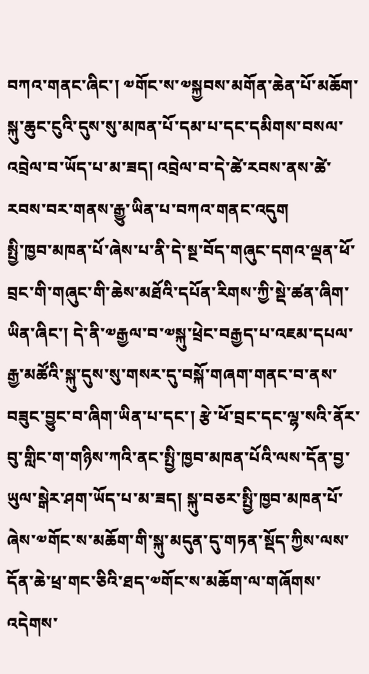བཀའ་གནང་ཞིང་། ༧གོང་ས་༧སྐྱབས་མགོན་ཆེན་པོ་མཆོག་སྐུ་ཆུང་ངུའི་དུས་སུ་མཁན་པོ་དམ་པ་དང་དམིགས་བསལ་འབྲེལ་བ་ཡོད་པ་མ་ཟད། འབྲེལ་བ་དེ་ཚེ་རབས་ནས་ཚེ་རབས་བར་གནས་རྒྱུ་ཡིན་པ་བཀའ་གནང་འདུག
སྤྱི་ཁྱབ་མཁན་པོ་ཞེས་པ་ནི་དེ་སྔ་བོད་གཞུང་དགའ་ལྡན་ཕོ་བྲང་གི་གཞུང་གི་ཆེས་མཐོའི་དཔོན་རིགས་ཀྱི་སྡེ་ཚན་ཞིག་ཡིན་ཞིང་། དེ་ནི་༧རྒྱལ་བ་༧སྐུ་ཕྲེང་བརྒྱད་པ་འཇམ་དཔལ་རྒྱ་མཚོའི་སྐུ་དུས་སུ་གསར་དུ་བསྐོ་གཞག་གནང་བ་ནས་བཟུང་བྱུང་བ་ཞིག་ཡིན་པ་དང་། རྩེ་ཕོ་བྲང་དང་ལྷ་སའི་ནོར་བུ་གླིང་ག་གཉིས་ཀའི་ནང་སྤྱི་ཁྱབ་མཁན་པོའི་ལས་དོན་བྱ་ཡུལ་སྒེར་ཤག་ཡོད་པ་མ་ཟད། སྐུ་བཅར་སྤྱི་ཁྱབ་མཁན་པོ་ཞེས་༧གོང་ས་མཆོག་གི་སྐུ་མདུན་དུ་གཏན་སྡོད་ཀྱིས་ལས་དོན་ཆེ་ཕྲ་གང་ཅིའི་ཐད་༧གོང་ས་མཆོག་ལ་གཞོགས་འདེགས་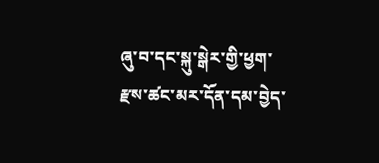ཞུ་བ་དང་སྐུ་སྒེར་གྱི་ཕྱག་རྫས་ཚང་མར་དོན་དམ་བྱེད་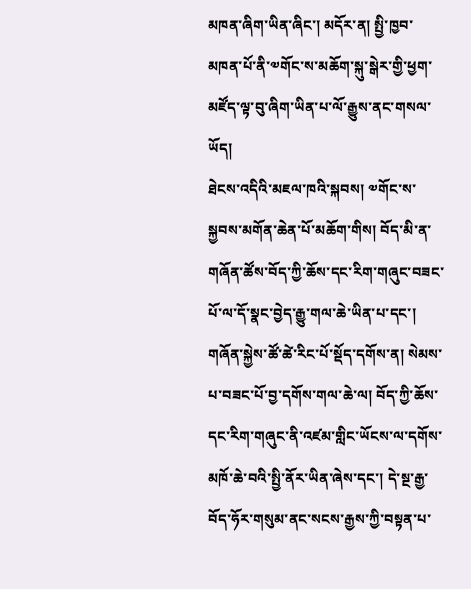མཁན་ཞིག་ཡིན་ཞིང་། མདོར་ན། སྤྱི་ཁྱབ་མཁན་པོ་ནི་༧གོང་ས་མཆོག་སྐུ་སྒེར་གྱི་ཕྱག་མཛོད་ལྟ་བུ་ཞིག་ཡིན་པ་ལོ་རྒྱུས་ནང་གསལ་ཡོད།
ཐེངས་འདིའི་མཇལ་ཁའི་སྐབས། ༧གོང་ས་སྐྱབས་མགོན་ཆེན་པོ་མཆོག་གིས། བོད་མི་ན་གཞོན་ཚོས་བོད་ཀྱི་ཆོས་དང་རིག་གཞུང་བཟང་པོ་ལ་དོ་སྣང་བྱེད་རྒྱུ་གལ་ཆེ་ཡིན་པ་དང་། གཞོན་སྐྱེས་ཚོ་ཚེ་རིང་པོ་སྡོད་དགོས་ན། སེམས་པ་བཟང་པོ་བྱ་དགོས་གལ་ཆེ་ལ། བོད་ཀྱི་ཆོས་དང་རིག་གཞུང་ནི་འཛམ་གླིང་ཡོངས་ལ་དགོས་མཁོ་ཆེ་བའི་སྤྱི་ནོར་ཡིན་ཞེས་དང་། དེ་སྔ་རྒྱ་བོད་ཧོར་གསུམ་ནང་སངས་རྒྱས་ཀྱི་བསྟན་པ་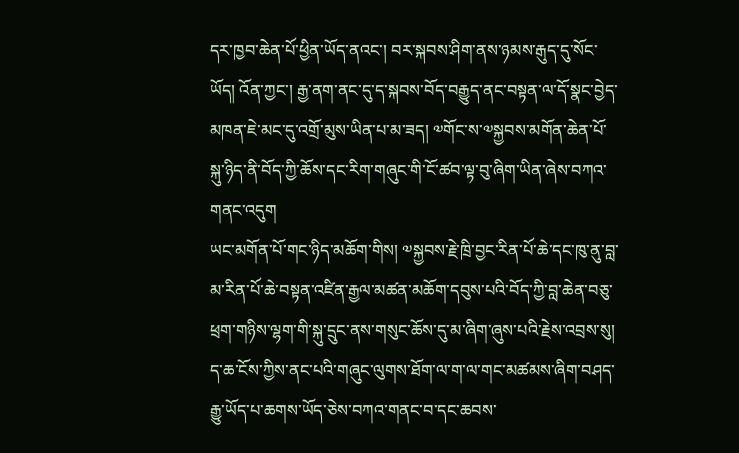དར་ཁྱབ་ཆེན་པོ་ཕྱིན་ཡོད་ནའང་། བར་སྐབས་ཤིག་ནས་ཉམས་རྒུད་དུ་སོང་ཡོད། འོན་ཀྱང་། རྒྱ་ནག་ནང་དུ་ད་སྐབས་བོད་བརྒྱུད་ནང་བསྟན་ལ་དོ་སྣང་བྱེད་མཁན་ཇེ་མང་དུ་འགྲོ་མུས་ཡིན་པ་མ་ཟད། ༧གོང་ས་༧སྐྱབས་མགོན་ཆེན་པོ་སྐུ་ཉིད་ནི་བོད་ཀྱི་ཆོས་དང་རིག་གཞུང་གི་ངོ་ཚབ་ལྟ་བུ་ཞིག་ཡིན་ཞེས་བཀའ་གནང་འདུག
ཡང་མགོན་པོ་གང་ཉིད་མཆོག་གིས། ༧སྐྱབས་རྗེ་ཁྲི་བྱང་རིན་པོ་ཆེ་དང་ཁུ་ནུ་བླ་མ་རིན་པོ་ཆེ་བསྟན་འཛིན་རྒྱལ་མཚན་མཆོག་དབུས་པའི་བོད་ཀྱི་བླ་ཆེན་བཅུ་ཕྲག་གཉིས་ལྷག་གི་སྐུ་དྲུང་ནས་གསུང་ཆོས་དུ་མ་ཞིག་ཞུས་པའི་རྗེས་འབྲས་སུ། ད་ཆ་ངོས་ཀྱིས་ནང་པའི་གཞུང་ལུགས་ཐོག་ལ་ག་ལ་གང་མཚམས་ཞིག་བཤད་རྒྱུ་ཡོད་པ་ཆགས་ཡོད་ཅེས་བཀའ་གནང་བ་དང་ཆབས་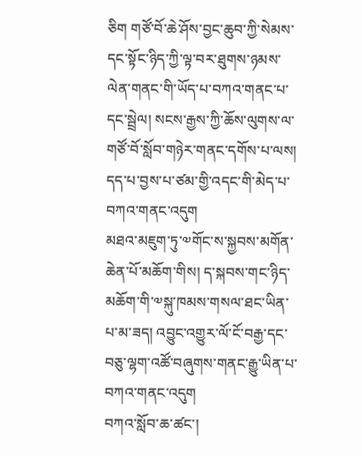ཅིག གཙོ་བོ་ཆེ་ཤོས་བྱང་ཆུབ་ཀྱི་སེམས་དང་སྟོང་ཉིད་ཀྱི་ལྟ་བར་ཐུགས་ཉམས་ལེན་གནང་གི་ཡོད་པ་བཀའ་གནང་པ་དང་སྦྲེལ། སངས་རྒྱས་ཀྱི་ཆོས་ལུགས་ལ་གཙོ་བོ་སློབ་གཉེར་གནང་དགོས་པ་ལས། དད་པ་བྱས་པ་ཙམ་གྱི་འདང་གི་མེད་པ་བཀའ་གནང་འདུག
མཐའ་མཇུག་ཏུ་༧གོང་ས་སྐྱབས་མགོན་ཆེན་པོ་མཆོག་གིས། ད་སྐབས་གང་ཉིད་མཆོག་གི་༧སྐུ་ཁམས་གསལ་ཐང་ཡིན་པ་མ་ཟད། འབྱུང་འགྱུར་ལོ་ངོ་བརྒྱ་དང་བཅུ་ལྷག་འཚོ་བཞུགས་གནང་རྒྱུ་ཡིན་པ་བཀའ་གནང་འདུག
བཀའ་སློབ་ཆ་ཚང་།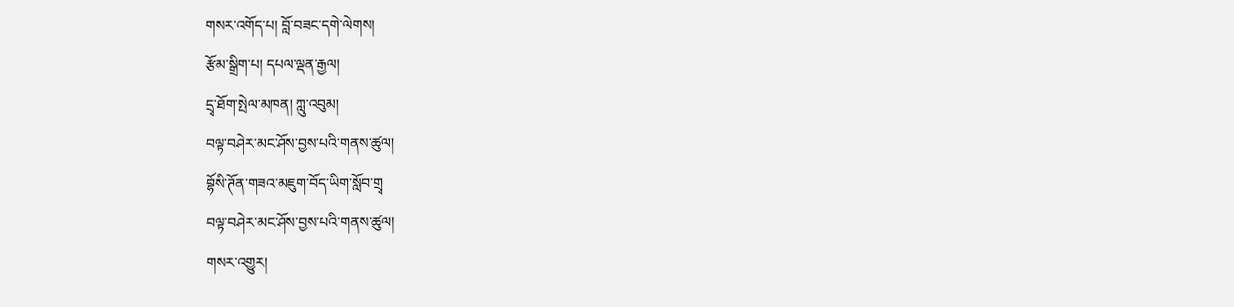གསར་འགོད་པ། བློ་བཟང་དགེ་ལེགས།
རྩོམ་སྒྲིག་པ། དཔལ་ལྡན་རྒྱལ།
དྲྭ་ཐོག་སྤེལ་མཁན། ཀླུ་འབུམ།
བལྟ་བཤེར་མང་ཤོས་བྱས་པའི་གནས་ཚུལ།
བྷོསི་ཊོན་གཟའ་མཇུག་བོད་ཡིག་སློབ་གྲྭ
བལྟ་བཤེར་མང་ཤོས་བྱས་པའི་གནས་ཚུལ།
གསར་འགྱུར།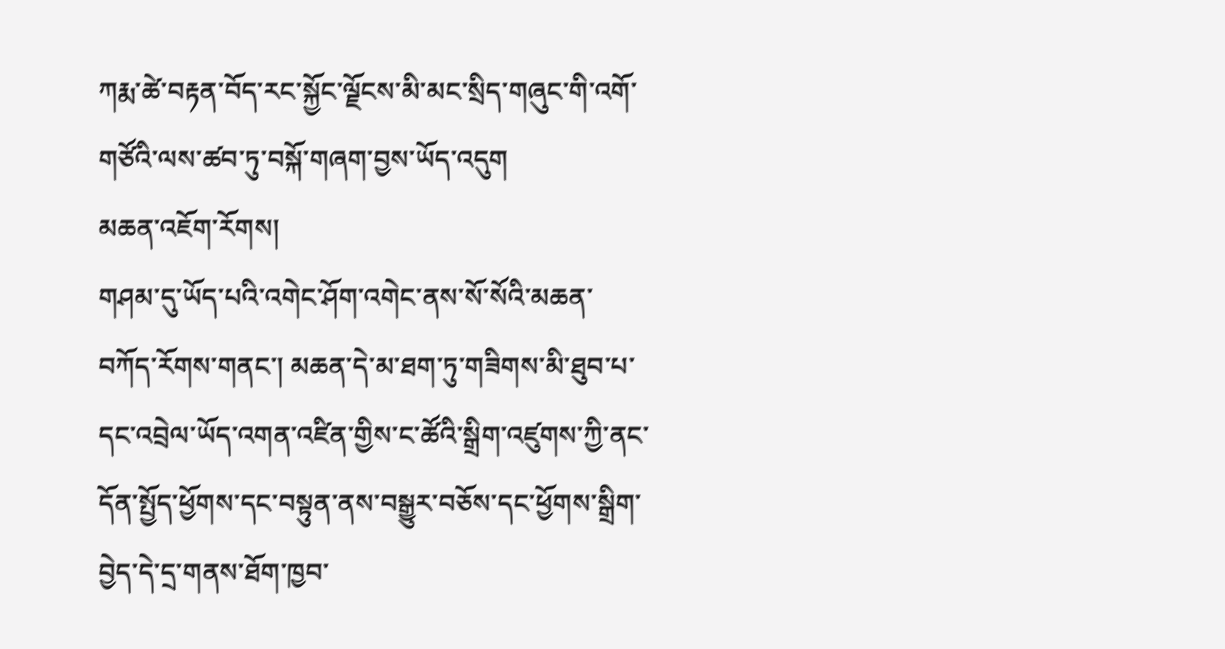ཀརྨ་ཚེ་བརྟན་བོད་རང་སྐྱོང་ལྗོངས་མི་མང་སྲིད་གཞུང་གི་འགོ་གཙོའི་ལས་ཚབ་ཏུ་བསྐོ་གཞག་བྱས་ཡོད་འདུག
མཆན་འཇོག་རོགས།
གཤམ་དུ་ཡོད་པའི་འགེང་ཤོག་འགེང་ནས་སོ་སོའི་མཆན་བཀོད་རོགས་གནང་། མཆན་དེ་མ་ཐག་ཏུ་གཟིགས་མི་ཐུབ་པ་དང་འབྲེལ་ཡོད་འགན་འཛིན་གྱིས་ང་ཚོའི་སྒྲིག་འཛུགས་ཀྱི་ནང་དོན་སྤྱོད་ཕྱོགས་དང་བསྟུན་ནས་བསྒྱུར་བཅོས་དང་ཕྱོགས་སྒྲིག་བྱེད་དེ་དྲ་གནས་ཐོག་ཁྱབ་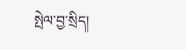སྤེལ་བྱ་སྲིད།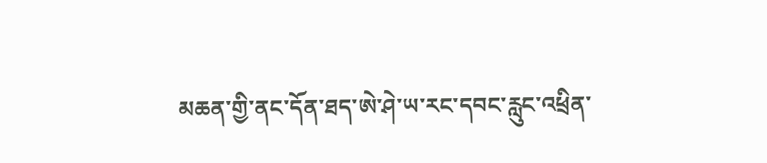མཆན་གྱི་ནང་དོན་ཐད་ཨེ་ཤེ་ཡ་རང་དབང་རླུང་འཕྲིན་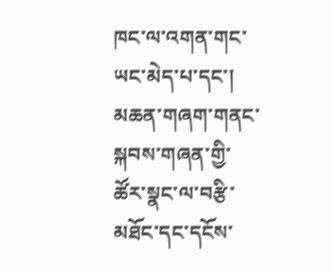ཁང་ལ་འགན་གང་ཡང་མེད་པ་དང་། མཆན་གཞག་གནང་སྐབས་གཞན་གྱི་ཚོར་སྣང་ལ་བརྩི་མཐོང་དང་དངོས་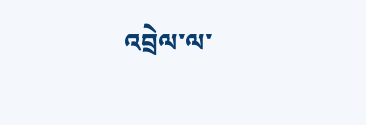འབྲེལ་ལ་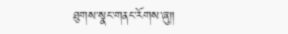ཐུགས་སྣང་གནང་རོགས་ཞུ༎